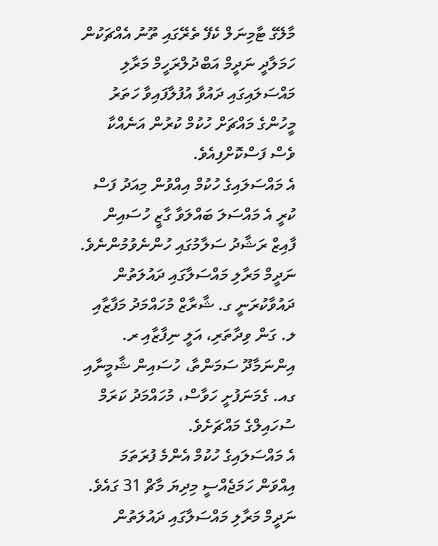މާލޭގެ ޓާމިނަލް ކެފޭ ތެރޭގައި ތޫނު އެއްޗަކުން ހަމަލާދީ ނަދީމް އަބްދުލްރަހީމް މަރާލި މައްސަލައިގައި ދައުވާ އުފުލާފައިވާ ހަތަރު މީހުންގެ މައްޗަށް ހުކުމް ކުރުން އަނެއްކާ ވެސް ފަސްކޮށްފިއެވެ.
އެ މައްސަލައިގެ ހުކުމް އިއްވުން މިއަދު ފަސް ކުރީ އެ މައްސަލަ ބައްލަވާ ގާޒީ ހުސައިން ފާއިޒް ރަޝާދު ސަލާމުގައި ހުންނެވުމުންނެވެ.
ނަދީމް މަރާލި މައްސަލާގައި ދައުލަތުން ދައުވާކުރަނީ ގ. ޝާރާޒް މުހައްމަދު މަފާޒާއި ލ. ގަން ވިދާތަރި، އަލީ ނިފާޒާއި ރ. އިންނަމާދޫ ސަމަންތާ، ހުސައިން ޝާމީނާއި ގއ. ގެމަނަފުށީ ހަވާސް، މުހައްމަދު ކަރަމް ސުހައިލްގެ މައްޗަށެވެ.
އެ މައްސަލައިގެ ހުކުމް އެންމެ ފުރަތަމަ އިއްވަން ހަމަޖެއްސީ މިދިޔަ މާޗް 31 ގައެވެ.
ނަދީމް މަރާލި މައްސަލާގައި ދައުލަތުން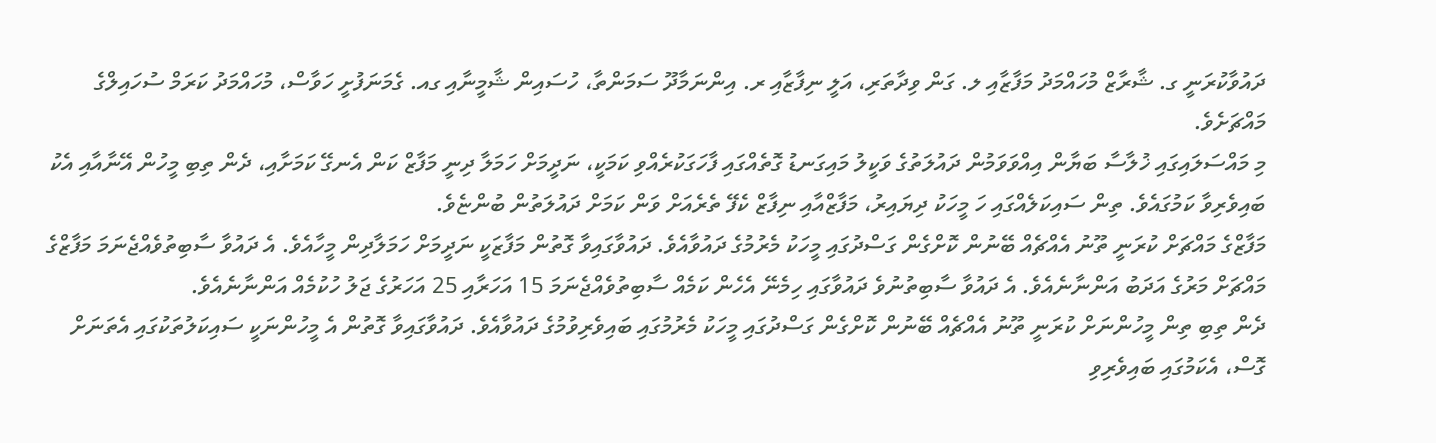ދައުވާކުރަނީ ގ. ޝާރާޒް މުހައްމަދު މަފާޒާއި ލ. ގަން ވިދާތަރި، އަލީ ނިފާޒާއި ރ. އިންނަމާދޫ ސަމަންތާ، ހުސައިން ޝާމީނާއި ގއ. ގެމަނަފުށީ ހަވާސް، މުހައްމަދު ކަރަމް ސުހައިލްގެ މައްޗަށެވެ.
މި މައްސަލައިގައި ޚުލާސާ ބަޔާން އިއްވަވަމުން ދައުލަތުގެ ވަކީލު މައިގަނޑު ގޮތެއްގައި ފާހަގަކުރެއްވި ކަމަކީ، ނަދީމަށް ހަމަލާ ދިނީ މަފާޒް ކަން އެނގޭ ކަމަށާއި، ދެން ތިބި މީހުން އޭނާއާއި އެކު ބައިވެރިވާ ކަމުގައެވެ. ތިން ސައިކަލެއްގައި ހަ މީހަކު ދިޔައިރު، މަފާޒްއާއި ނިފާޒް ކެފޭ ތެރެއަށް ވަން ކަމަށް ދައުލަތުން ބުންޏެވެ.
މަފާޒްގެ މައްޗަށް ކުރަނީ ތޫނު އެއްޗެއް ބޭނުން ކޮށްގެން ގަސްދުގައި މީހަކު މެރުމުގެ ދައުވާއެވެ. ދައުވާގައިވާ ގޮތުން މަފާޒަކީ ނަދީމަށް ހަމަލާދިން މީހާއެވެ. އެ ދައުވާ ސާބިތުވެއްޖެނަމަ މަފާޒްގެ މައްޗަށް މަރުގެ އަދަބު އަންނާނެއެވެ. އެ ދައުވާ ސާބިތުނުވެ ދައުވާގައި ހިމެނޭ އެހެން ކަމެއް ސާބިތުވެއްޖެނަމަ 15 އަހަރާއި 25 އަހަރުގެ ޖަލު ހުކުމެއް އަންނާނެއެވެ.
ދެން ތިބި ތިން މީހުންނަށް ކުރަނީ ތޫނު އެއްޗެއް ބޭނުން ކޮށްގެން ގަސްދުގައި މީހަކު މެރުމުގައި ބައިވެރިވުމުގެ ދައުވާއެވެ. ދައުވާގައިވާ ގޮތުން އެ މީހުންނަކީ ސައިކަލުތަކުގައި އެތަނަށް ގޮސް، އެކަމުގައި ބައިވެރިވި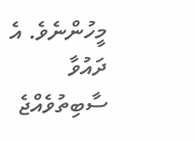މީހުންނެވެ. އެ ދައުވާ ސާބިތުވެއްޖެ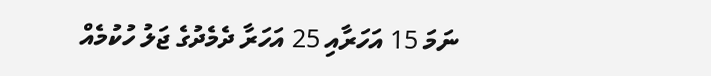ނަމަ 15 އަހަރާއި 25 އަހަރާ ދެމެދުގެ ޖަލު ހުކުމެއް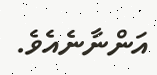އަންނާނެއެވެ.